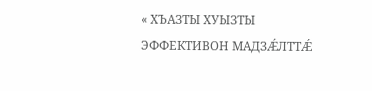« ХЪАЗТЫ ХУЫЗТЫ ЭФФЕКТИВОН МАДЗǼЛТТǼ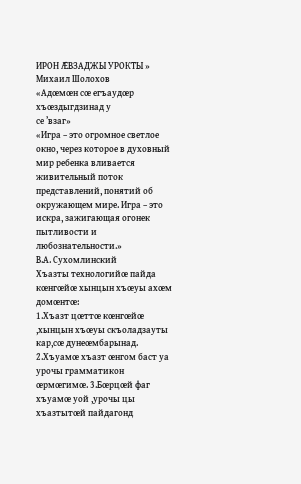ИРОН ǼВЗАДЖЫ УРОКТЫ »
Михаил Шолохов
«Адœмœн сœ егъаудœр хъœздыгдзинад у
се ’взаг»
«Игра – это огромное светлое окно, через которое в духовный мир ребенка вливается живительный поток представлений, понятий об окружающем мире. Игра – это искра, зажигающая огонек пытливости и любознательности.»
В.А. Сухомлинский
Хъазты технологийœ пайда кœнгœйœ хынцын хъœуы ахœм домœнтœ:
1.Хъазт цœттœ кœнгœйœ ,хынцын хъœуы скъоладзауты кар,сœ дунеœмбарынад. 2.Хъуамœ хъазт œнгом баст уа урочы грамматикон œрмœгимœ. 3.Бœрцœй фаг хъуамœ уой ,урочы цы хъазтытœй пайдагонд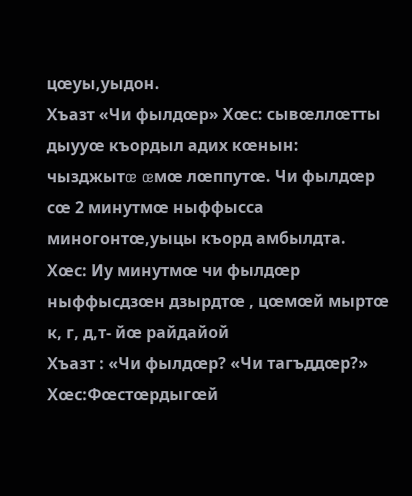цœуы,уыдон.
Хъазт «Чи фылдœр» Хœс: сывœллœтты дыууœ къордыл адих кœнын: чызджытœ œмœ лœппутœ. Чи фылдœр сœ 2 минутмœ ныффысса миногонтœ,уыцы къорд амбылдта.
Хœс: Иу минутмœ чи фылдœр ныффысдзœн дзырдтœ , цœмœй мыртœ к, г, д,т- йœ райдайой
Хъазт : «Чи фылдœр? «Чи тагъддœр?»
Хœс:Фœстœрдыгœй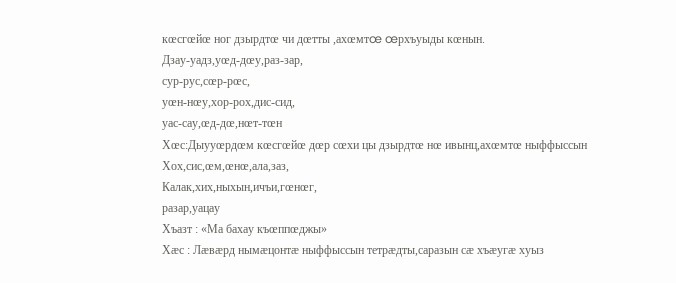кœсгœйœ ног дзырдтœ чи дœтты ,ахœмтœ œрхъуыды кœнын.
Дзау-уадз,уœд-дœу,раз-зар,
сур-рус,сœр-рœс,
уœн-нœу,хор-рох,дис-сид,
уас-сау,œд-дœ,нœт-тœн
Хœс:Дыууœрдœм кœсгœйœ дœр сœхи цы дзырдтœ нœ ивынц,ахœмтœ ныффыссын
Хох,сис,œм,œнœ,ала,заз,
Калак,хих,ныхын,ичъи,гœнœг,
разар,уацау
Хъазт : «Ма бахау къœппœджы»
Хæс : Лæвæрд нымæцонтæ ныффыссын тетрæдты,саразын сæ хъæугæ хуыз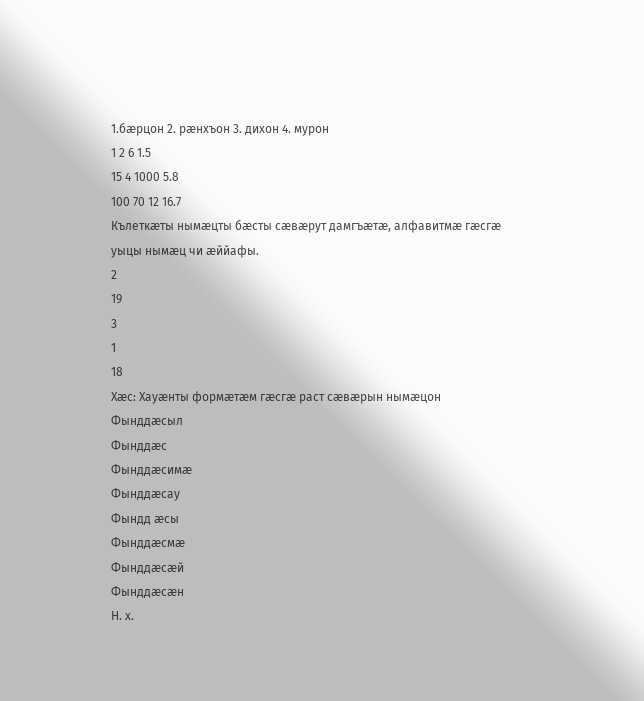1.бæрцон 2. рæнхъон 3. дихон 4. мурон
1 2 6 1.5
15 4 1000 5.8
100 70 12 16.7
Кълеткæты нымæцты бæсты сæвæрут дамгъæтæ, алфавитмæ гæсгæ уыцы нымæц чи æййафы.
2
19
3
1
18
Хæс: Хауæнты формæтæм гæсгæ раст сæвæрын нымæцон
Фынддæсыл
Фынддæс
Фынддæсимæ
Фынддæсау
Фындд æсы
Фынддæсмæ
Фынддæсæй
Фынддæсæн
Н. х.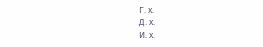Г. х.
Д. х.
И. х.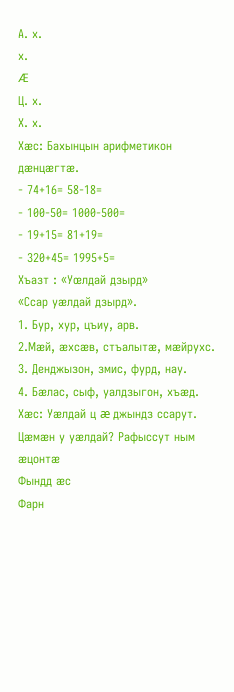А. х.
х.
Æ
Ц. х.
Х. х.
Хæс: Бахынцын арифметикон дæнцæгтæ.
- 74+16= 58-18=
- 100-50= 1000-500=
- 19+15= 81+19=
- 320+45= 1995+5=
Хъазт : «Уœлдай дзырд»
«Ссар уæлдай дзырд».
1. Бур, хур, цъиу, арв.
2.Мæй, æхсæв, стъалытæ, мæйрухс.
3. Денджызон, змис, фурд, нау.
4. Бæлас, сыф, уалдзыгон, хъæд.
Хæс: Уæлдай ц æ джындз ссарут. Цæмæн у уæлдай? Рафыссут ным æцонтæ
Фындд æс
Фарн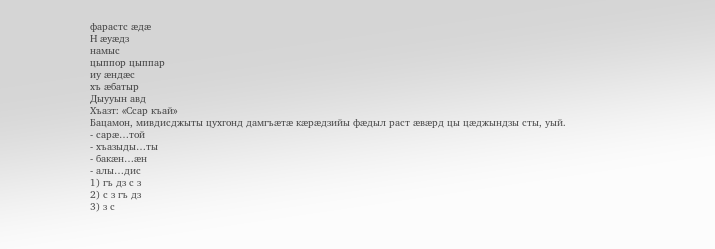фарастс æдæ
Н æуæдз
намыс
цыппор цыппар
иу æндæс
хъ æбатыр
Дыууын авд
Хъазт: «Ссар къай»
Бацамон, мивдисджыты цухгонд дамгъæтæ кæрæдзийы фæдыл раст æвæрд цы цæджындзы сты, уый.
- сарæ…той
- хъазыды…ты
- бакæн…æн
- алы…дис
1) гъ дз с з
2) с з гъ дз
3) з с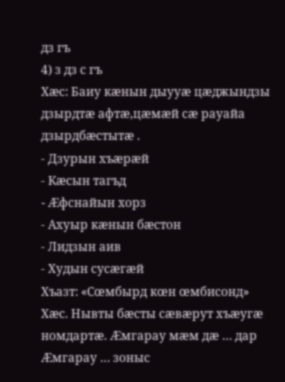дз гъ
4) з дз с гъ
Хæс: Баиу кæнын дыууæ цæджындзы дзырдтæ афтæ,цæмæй сæ рауайа дзырдбæстытæ .
- Дзурын хъæрæй
- Кæсын тагъд
- Æфснайын хорз
- Ахуыр кæнын бæстон
- Лидзын аив
- Худын сусæгæй
Хъазт: «Сœмбырд кœн œмбисонд»
Хæс. Нывты бæсты сæвæрут хъæугæ номдартæ. Æмгарау мæм дæ … дар Æмгарау … зоныс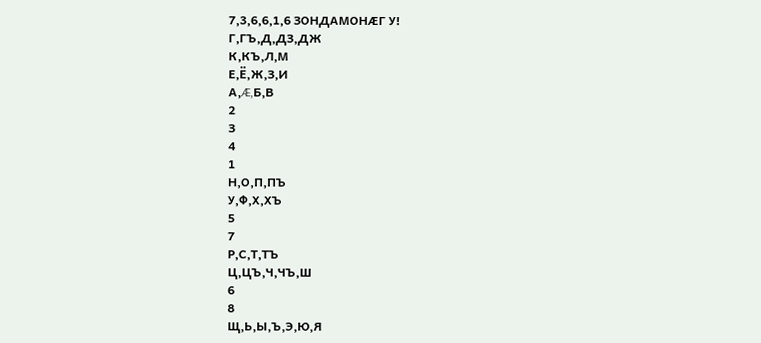7,3,6,6,1,6 ЗОНДАМОНÆГ У!
Г,ГЪ,Д,ДЗ,ДЖ
К,КЪ,Л,М
Е,Ё,Ж,З,И
А,Æ,Б,В
2
З
4
1
Н,О,П,ПЪ
У,Ф,Х,ХЪ
5
7
Р,С,Т,ТЪ
Ц,ЦЪ,Ч,ЧЪ,Ш
6
8
Щ,Ь,Ы,Ъ,Э,Ю,Я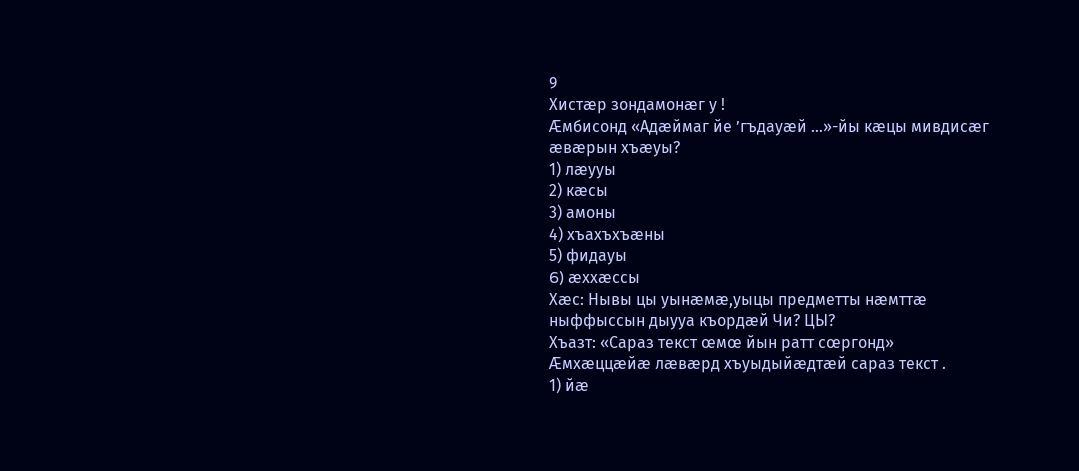9
Хистæр зондамонæг у !
Æмбисонд «Адæймаг йе ’гъдауæй …»-йы кæцы мивдисæг æвæрын хъæуы?
1) лæууы
2) кæсы
3) амоны
4) хъахъхъæны
5) фидауы
6) æххæссы
Хæс: Нывы цы уынæмæ,уыцы предметты нæмттæ ныффыссын дыууа къордæй Чи? ЦЫ?
Хъазт: «Сараз текст œмœ йын ратт сœргонд»
Æмхæццæйæ лæвæрд хъуыдыйæдтæй сараз текст .
1) йæ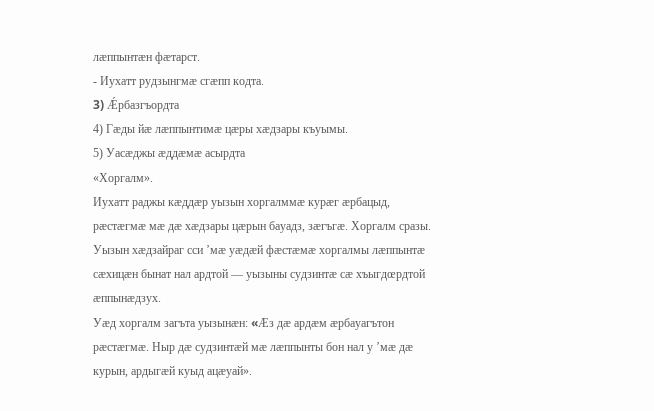лæппынтæн фæтарст.
- Иухатт рудзынгмæ сгæпп кодта.
3) Ǽрбазгъордта
4) Гæды йæ лæппынтимæ цæры хæдзары къуымы.
5) Уасæджы æддæмæ асырдта
«Хоргалм».
Иухатт раджы кæддæр уызын хоргалммæ курæг æрбацыд, рæстæгмæ мæ дæ хæдзары цæрын бауадз, зæгъгæ. Хоргалм сразы. Уызын хæдзайраг сси ’мæ уæдæй фæстæмæ хоргалмы лæппынтæ сæхицæн бынат нал ардтой — уызыны судзинтæ сæ хъыгдœрдтой æппынæдзух.
Уæд хоргалм загъта уызынæн: «Æз дæ ардæм æрбауагътон рæстæгмæ. Ныр дæ судзинтæй мæ лæппынты бон нал у ’мæ дæ курын, ардыгæй куыд ацæуай».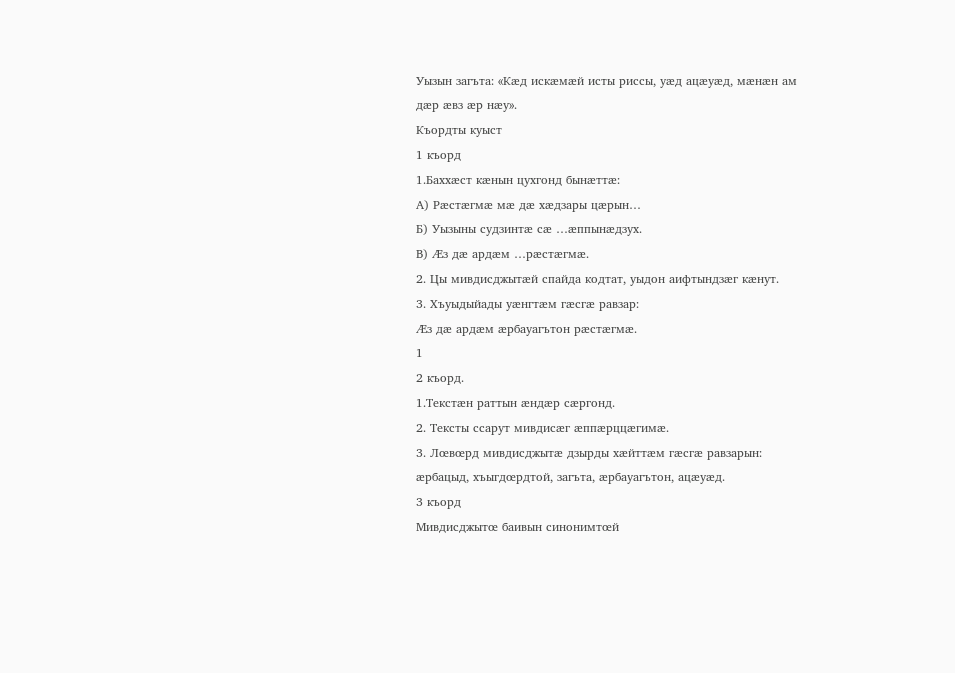Уызын загъта: «Кæд искæмæй исты риссы, уæд ацæуæд, мæнæн ам дæр æвз æр нæу».
Къордты куыст
1 къорд
1.Баххæст кæнын цухгонд бынæттæ:
А) Рæстæгмæ мæ дæ хæдзары цæрын…
Б) Уызыны судзинтæ сæ …æппынæдзух.
В) Æз дæ ардæм …рæстæгмæ.
2. Цы мивдисджытæй спайда кодтат, уыдон аифтындзæг кæнут.
3. Хъуыдыйады уæнгтæм гæсгæ равзар:
Æз дæ ардæм æрбауагътон рæстæгмæ.
1
2 къорд.
1.Текстæн раттын æндæр сæргонд.
2. Тексты ссарут мивдисæг æппæрццæгимæ.
3. Лœвœрд мивдисджытæ дзырды хæйттæм гæсгæ равзарын:
æрбацыд, хъыгдœрдтой, загъта, æрбауагътон, ацæуæд.
3 къорд
Мивдисджытœ баивын синонимтœй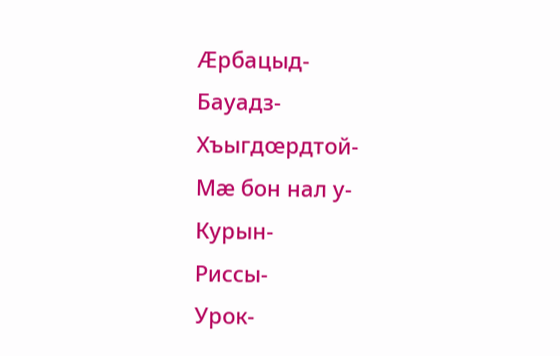Æрбацыд-
Бауадз-
Хъыгдœрдтой-
Мæ бон нал у-
Курын-
Риссы-
Урок-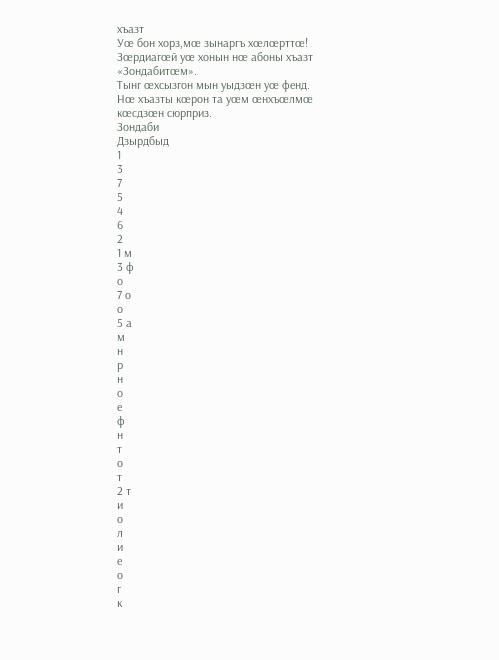хъазт
Уœ бон хорз,мœ зынаргъ хœлœрттœ!
Зœрдиагœй уœ хонын нœ абоны хъазт «Зондабитœм».
Тынг œхсызгон мын уыдзœн уœ фенд.
Нœ хъазты кœрон та уœм œнхъœлмœ кœсдзœн сюрприз.
Зондаби
Дзырдбыд
1
3
7
5
4
6
2
1 м
3 ф
о
7 о
о
5 а
м
н
р
н
о
е
ф
н
т
о
т
2 т
и
о
л
и
е
о
г
к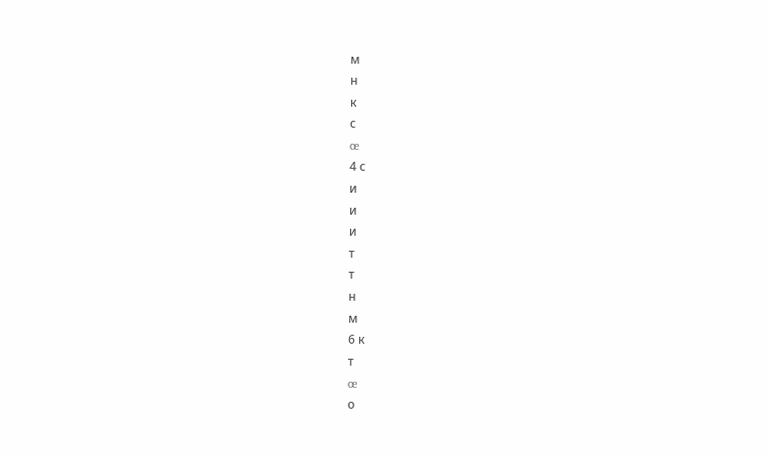м
н
к
с
œ
4 с
и
и
и
т
т
н
м
6 к
т
œ
о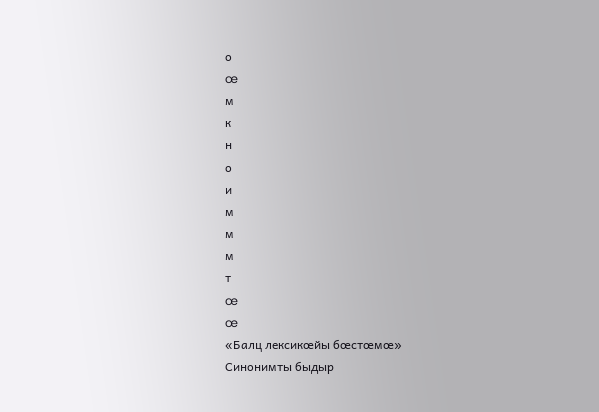о
œ
м
к
н
о
и
м
м
м
т
œ
œ
«Балц лексикœйы бœстœмœ»
Синонимты быдыр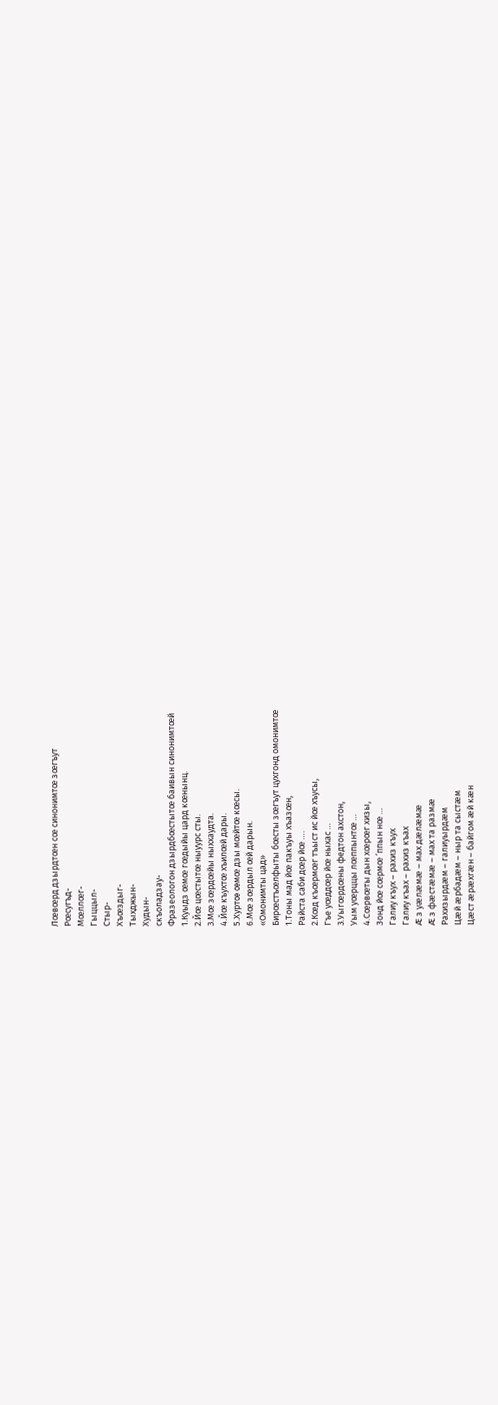Лœвœрд дзырдтœн сœ синонимтœ зœгъут
Рœсугъд-
Мœллœг-
Гыццыл-
Стыр-
Хъœздыг-
Тыхджын-
Худын-
скъоладзау-
Фразеологон дзырдбœстытœ баивын синонимтœй
1.Куыдз œмœ гœдыйы цард кœнынц.
2.Йœ цœстытœ ныуурс сты.
3.Мœ зœрдœйы ныххаудта.
4.Йœ къухтœ хъилœй дары.
5.Хуртœ œмœ дзы мœйтœ кœсы.
6.Мœ зœрдыл œй дарын.
«Омонимты цад»
Бирœстъœлфыты бœсты зœгъут цухгонд омонимтœ
1.Тоны мад йœ пакъуы хъазœн,
Райста саби дœр йœ ….
2.Кœд къœрмœг тъыст ис йœ хъусы,
Гъе уœддœр йœ ныхас …
3.Уыгœрдœны федтон ахстон,
Уым уœрццы лœппынтœ …
4.Сœрвœты дын хœрœг хизы,
Зонд йœ сœрмœ ’ппын нœ …
Галиу къух – рахиз къух
Галиу къах – рахиз къах
Ӕ з уæлæмæ – мах дæлæмæ
Ӕ з фæстæмæ – мах та размæ
Рахизырдæм – галиуырдæм
Цæй æрбадæм – ныр та сыстæм
Цæст æрæхгæн – байгом æй кæн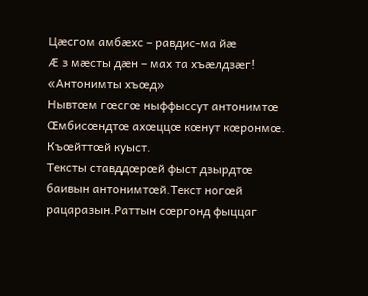Цæсгом амбæхс – равдис-ма йæ
Ӕ з мæсты дæн – мах та хъæлдзæг!
«Антонимты хъœд»
Нывтœм гœсгœ ныффыссут антонимтœ
Œмбисœндтœ ахœццœ кœнут кœронмœ. Къœйттœй куыст.
Тексты ставддœрœй фыст дзырдтœ баивын антонимтœй.Текст ногœй рацаразын.Раттын сœргонд фыццаг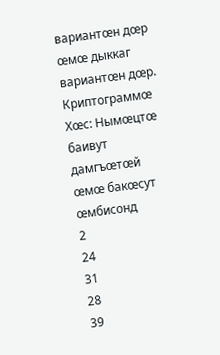вариантœн дœр œмœ дыккаг вариантœн дœр.
Криптограммœ
Хœс: Нымœцтœ баивут дамгъœтœй œмœ бакœсут œмбисонд
2
24
31
28
39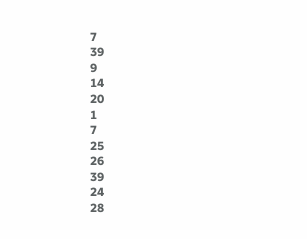7
39
9
14
20
1
7
25
26
39
24
28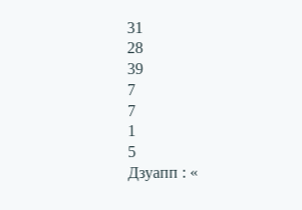31
28
39
7
7
1
5
Дзуапп : «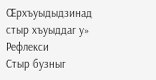Œрхъуыдыдзинад стыр хъуыддаг у»
Рефлекси
Стыр бузныг